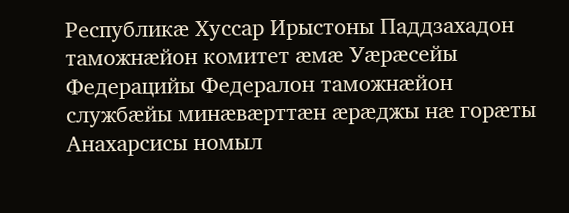Республикæ Хуссар Ирыстоны Паддзахадон таможнæйон комитет æмæ Уæрæсейы Федерацийы Федералон таможнæйон службæйы минæвæрттæн æрæджы нæ горæты Анахарсисы номыл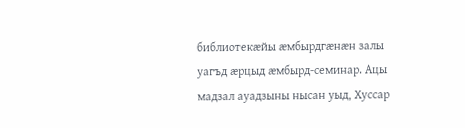библиотекæйы æмбырдгæнæн залы уагъд æрцыд æмбырд-семинар. Ацы мадзал ауадзыны нысан уыд, Хуссар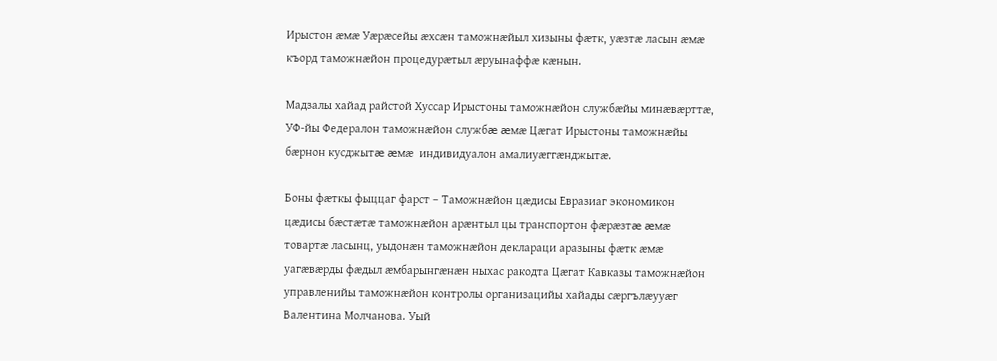Ирыстон æмæ Уæрæсейы æхсæн таможнæйыл хизыны фæтк, уæзтæ ласын æмæ къорд таможнæйон процедурæтыл æруынаффæ кæнын.

Мадзалы хайад райстой Хуссар Ирыстоны таможнæйон службæйы минæвæрттæ, УФ-йы Федералон таможнæйон службæ æмæ Цæгат Ирыстоны таможнæйы бæрнон кусджытæ æмæ  индивидуалон амалиуæггæнджытæ.

Боны фæткы фыццаг фарст – Таможнæйон цæдисы Евразиаг экономикон цæдисы бæстæтæ таможнæйон арæнтыл цы транспортон фæрæзтæ æмæ товартæ ласынц, уыдонæн таможнæйон деклараци аразыны фæтк æмæ уагæвæрды фæдыл æмбарынгæнæн ныхас ракодта Цæгат Кавказы таможнæйон управленийы таможнæйон контролы организацийы хайады сæргълæууæг Валентина Молчанова. Уый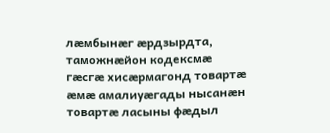лæмбынæг æрдзырдта, таможнæйон кодексмæ гæсгæ хисæрмагонд товартæ æмæ амалиуæгады нысанæн товартæ ласыны фæдыл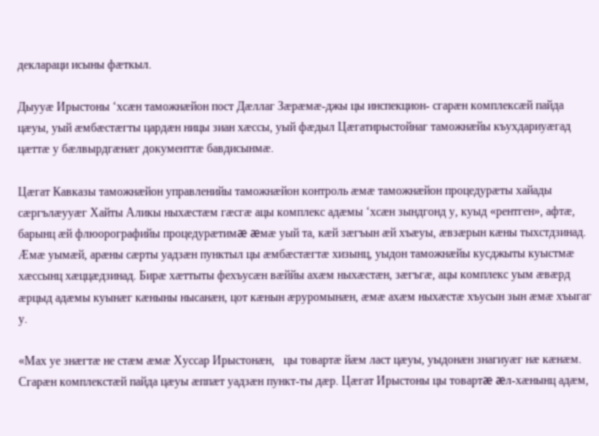деклараци исыны фæткыл.

Дыууæ Ирыстоны ‘хсæн таможнæйон пост Дæллаг Зæрæмæ-джы цы инспекцион- сгарæн комплексæй пайда цæуы, уый æмбæстæгты цардæн ницы зиан хæссы, уый фæдыл Цæгатирыстойнаг таможнæйы къухдариуæгад цæттæ у бæлвырдгæнæг документтæ бавдисынмæ.

Цæгат Кавказы таможнæйон управленийы таможнæйон контроль æмæ таможнæйон процедурæты хайады сæргълæууæг Хайты Аликы ныхæстæм гæсгæ ацы комплекс адæмы ‘хсæн зындгонд у, куыд «рентген», афтæ, барынц æй флюорографийы процедурæтимæ æмæ уый та, кæй зæгъын æй хъæуы, æвзæрын кæны тыхстдзинад. Æмæ уымæй, арæны сæрты уадзæн пунктыл цы æмбæстæгтæ хизынц, уыдон таможнæйы кусджыты куыстмæ хæссынц хæццæдзинад. Бирæ хæттыты фехъусæн вæййы ахæм ныхæстæн, зæгъгæ, ацы комплекс уым æвæрд æрцыд адæмы куынæг кæныны нысанæн, цот кæнын æруромынæн, æмæ ахæм ныхæстæ хъусын зын æмæ хъыгаг у.

«Мах уе знæгтæ не стæм æмæ Хуссар Ирыстонæн,   цы товартæ йæм ласт цæуы, уыдонæн знагиуæг нæ кæнæм. Сгарæн комплекстæй пайда цæуы æппæт уадзæн пункт-ты дæр. Цæгат Ирыстоны цы товартæ æл-хæнынц адæм,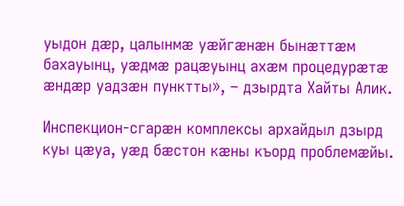уыдон дæр, цалынмæ уæйгæнæн бынæттæм бахауынц, уæдмæ рацæуынц ахæм процедурæтæ æндæр уадзæн пунктты», – дзырдта Хайты Алик.

Инспекцион-сгарæн комплексы архайдыл дзырд куы цæуа, уæд бæстон кæны къорд проблемæйы.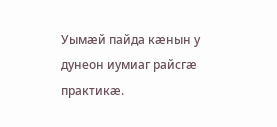Уымæй пайда кæнын у дунеон иумиаг райсгæ практикæ.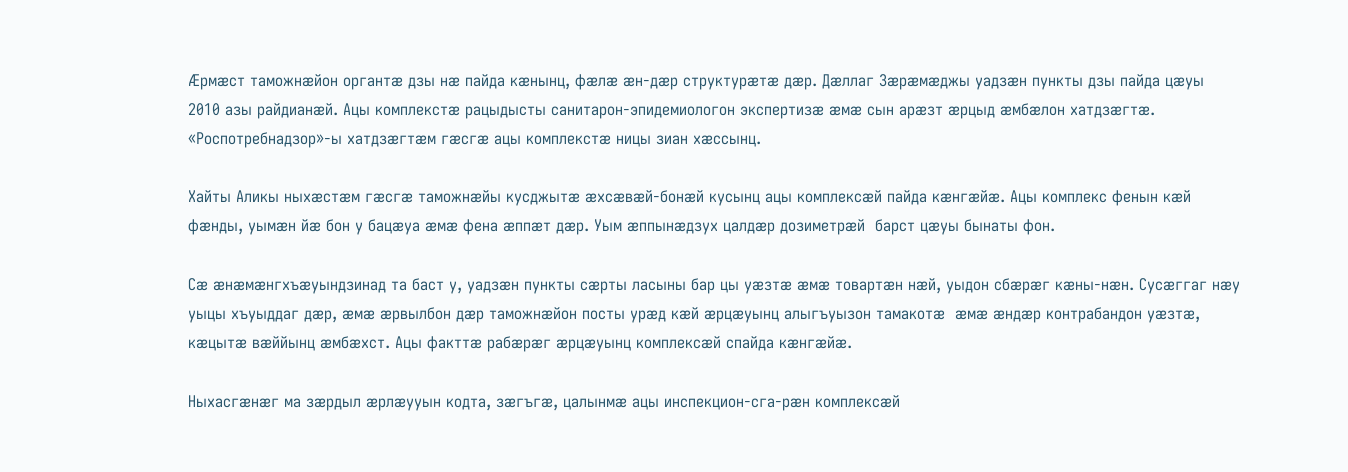Æрмæст таможнæйон органтæ дзы нæ пайда кæнынц, фæлæ æн-дæр структурæтæ дæр. Дæллаг Зæрæмæджы уадзæн пункты дзы пайда цæуы 2010 азы райдианæй. Ацы комплекстæ рацыдысты санитарон-эпидемиологон экспертизæ æмæ сын арæзт æрцыд æмбæлон хатдзæгтæ. «Роспотребнадзор»-ы хатдзæгтæм гæсгæ ацы комплекстæ ницы зиан хæссынц.

Хайты Аликы ныхæстæм гæсгæ таможнæйы кусджытæ æхсæвæй-бонæй кусынц ацы комплексæй пайда кæнгæйæ. Ацы комплекс фенын кæй фæнды, уымæн йæ бон у бацæуа æмæ фена æппæт дæр. Уым æппынæдзух цалдæр дозиметрæй  барст цæуы бынаты фон.

Сæ æнæмæнгхъæуындзинад та баст у, уадзæн пункты сæрты ласыны бар цы уæзтæ æмæ товартæн нæй, уыдон сбæрæг кæны-нæн. Сусæггаг нæу уыцы хъуыддаг дæр, æмæ æрвылбон дæр таможнæйон посты урæд кæй æрцæуынц алыгъуызон тамакотæ  æмæ æндæр контрабандон уæзтæ, кæцытæ вæййынц æмбæхст. Ацы факттæ рабæрæг æрцæуынц комплексæй спайда кæнгæйæ.

Ныхасгæнæг ма зæрдыл æрлæууын кодта, зæгъгæ, цалынмæ ацы инспекцион-сга-рæн комплексæй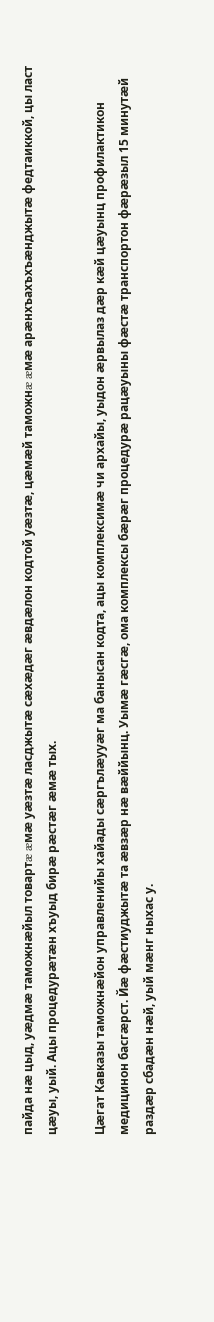пайда нæ цыд, уæдмæ таможнæйыл товартæ æмæ уæзтæ ласджытæ сæхæдæг æвдæлон кодтой уæзтæ, цæмæй таможнæ æмæ арæнхъахъхъæнджытæ федтаиккой, цы ласт цæуы, уый. Ацы процедурæтæн хъуыд бирæ рæстæг æмæ тых.

Цæгат Кавказы таможнæйон управленийы хайады сæргълæууæг ма банысан кодта, ацы комплексимæ чи архайы, уыдон æрвылаз дæр кæй цæуынц профилактикон медицинон басгæрст. Йæ фæстиуджытæ та æвзæр нæ вæййынц. Уымæ гæсгæ, ома комплексы бæрæг процедурæ рацæуыны фæстæ транспортон фæрæзыл 15 минутæй раздæр сбадæн нæй, уый мæнг ныхас у.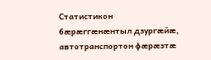Статистикон бæрæггæнæнтыл дзургæйæ, автотранспортон фæрæзтæ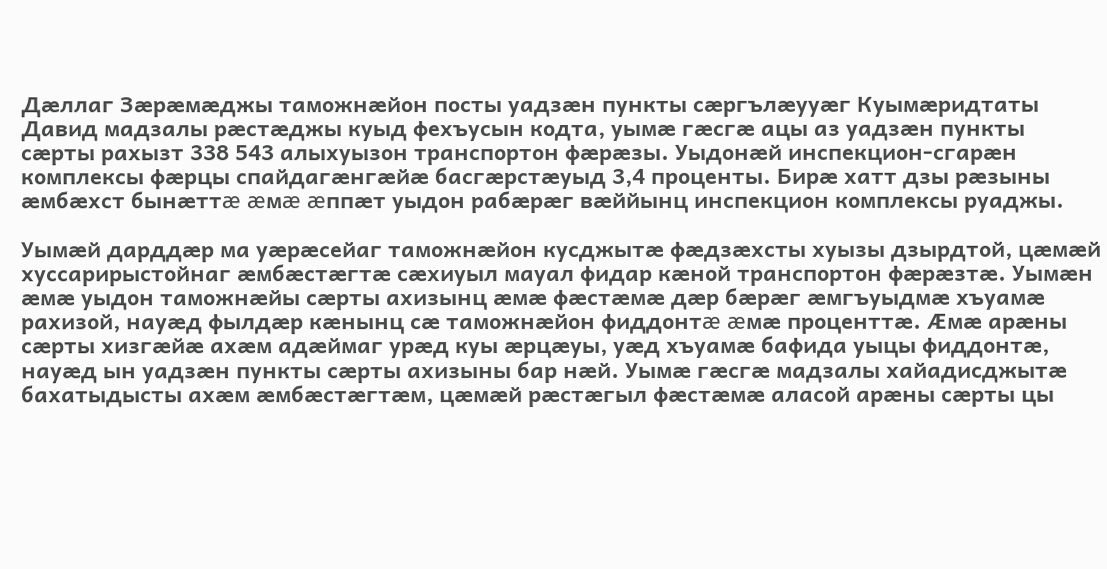Дæллаг Зæрæмæджы таможнæйон посты уадзæн пункты сæргълæууæг Куымæридтаты Давид мадзалы рæстæджы куыд фехъусын кодта, уымæ гæсгæ ацы аз уадзæн пункты сæрты рахызт 338 543 алыхуызон транспортон фæрæзы. Уыдонæй инспекцион-сгарæн комплексы фæрцы спайдагæнгæйæ басгæрстæуыд 3,4 проценты. Бирæ хатт дзы рæзыны æмбæхст бынæттæ æмæ æппæт уыдон рабæрæг вæййынц инспекцион комплексы руаджы.

Уымæй дарддæр ма уæрæсейаг таможнæйон кусджытæ фæдзæхсты хуызы дзырдтой, цæмæй хуссарирыстойнаг æмбæстæгтæ сæхиуыл мауал фидар кæной транспортон фæрæзтæ. Уымæн æмæ уыдон таможнæйы сæрты ахизынц æмæ фæстæмæ дæр бæрæг æмгъуыдмæ хъуамæ рахизой, науæд фылдæр кæнынц сæ таможнæйон фиддонтæ æмæ проценттæ. Æмæ арæны сæрты хизгæйæ ахæм адæймаг урæд куы æрцæуы, уæд хъуамæ бафида уыцы фиддонтæ,  науæд ын уадзæн пункты сæрты ахизыны бар нæй. Уымæ гæсгæ мадзалы хайадисджытæ бахатыдысты ахæм æмбæстæгтæм, цæмæй рæстæгыл фæстæмæ аласой арæны сæрты цы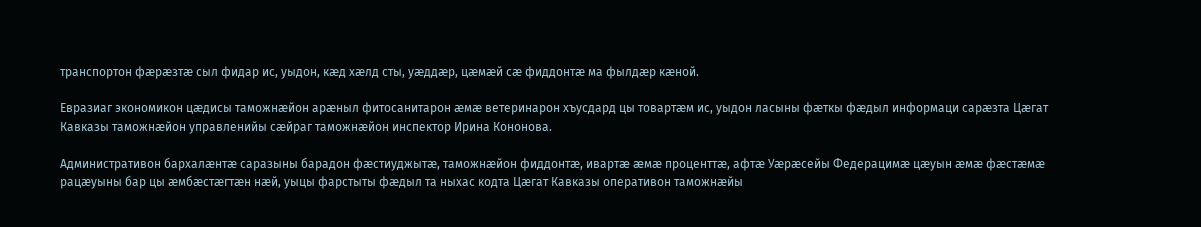транспортон фæрæзтæ сыл фидар ис, уыдон, кæд хæлд сты, уæддæр, цæмæй сæ фиддонтæ ма фылдæр кæной.

Евразиаг экономикон цæдисы таможнæйон арæныл фитосанитарон æмæ ветеринарон хъусдард цы товартæм ис, уыдон ласыны фæткы фæдыл информаци сарæзта Цæгат Кавказы таможнæйон управленийы сæйраг таможнæйон инспектор Ирина Кононова.

Административон бархалæнтæ саразыны барадон фæстиуджытæ, таможнæйон фиддонтæ, ивартæ æмæ проценттæ, афтæ Уæрæсейы Федерацимæ цæуын æмæ фæстæмæ рацæуыны бар цы æмбæстæгтæн нæй, уыцы фарстыты фæдыл та ныхас кодта Цæгат Кавказы оперативон таможнæйы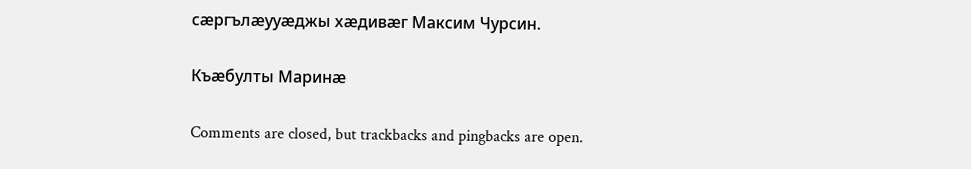сæргълæууæджы хæдивæг Максим Чурсин.

Къæбулты Маринæ

Comments are closed, but trackbacks and pingbacks are open.